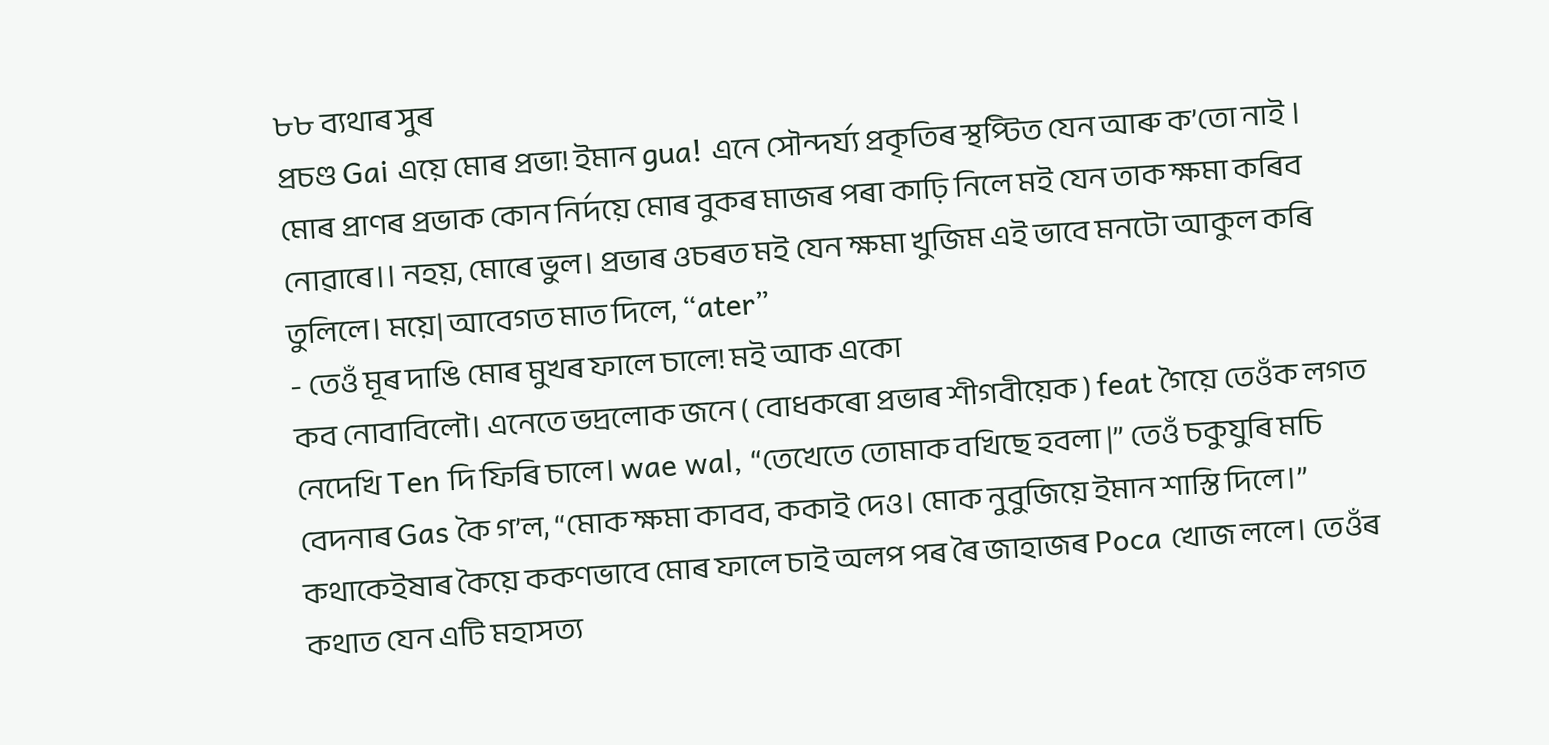৮৮ ব্যথাৰ সুৰ
প্রচণ্ড Gai এয়ে মোৰ প্রভা! ইমান gua! এনে সৌন্দর্য্য প্রকৃতিৰ স্থপ্টিত যেন আৰু ক’তো নাই । মোৰ প্রাণৰ প্রভাক কোন নির্দয়ে মোৰ বুকৰ মাজৰ পৰা কাঢ়ি নিলে মই যেন তাক ক্ষমা কৰিব নোৱাৰে।। নহয়, মোৰে ভুল। প্রভাৰ ওচৰত মই যেন ক্ষমা খুজিম এই ভাবে মনটো আকুল কৰি তুলিলে। ময়ে| আবেগত মাত দিলে, “ater”
- তেওঁ মূৰ দাঙি মোৰ মুখৰ ফালে চালে! মই আক একো
কব নোবাবিলৌ। এনেতে ভদ্ৰলোক জনে ( বোধকৰো প্রভাৰ শীগবীয়েক ) feat গৈয়ে তেওঁক লগত নেদেখি Ten দি ফিৰি চালে। wae wal, “তেখেতে তোমাক বখিছে হবলা |” তেওঁ চকুযুৰি মচি বেদনাৰ Gas কৈ গ’ল, “মোক ক্ষমা কাবব, ককাই দেও। মোক নুবুজিয়ে ইমান শাস্তি দিলে।” কথাকেইষাৰ কৈয়ে ককণভাবে মোৰ ফালে চাই অলপ পৰ ৰৈ জাহাজৰ Poca খোজ ললে। তেওঁৰ কথাত যেন এটি মহাসত্য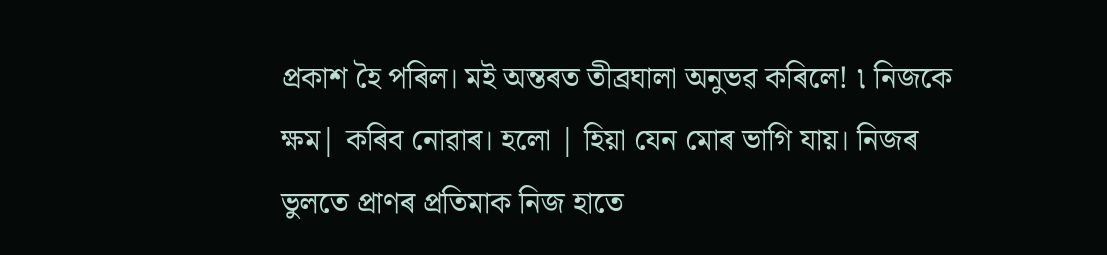প্রকাশ হৈ পৰিল। মই অন্তৰত তীব্ৰঘালা অনুভৱ কৰিলে! ৷ নিজকে ক্ষম| কৰিব নোৱাৰ। হলো | হিয়া যেন মোৰ ভাগি যায়। নিজৰ ভুলতে প্ৰাণৰ প্রতিমাক নিজ হাতে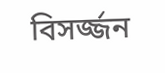বিসৰ্জ্জন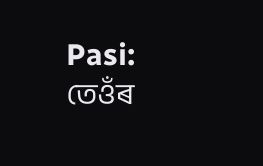Pasi: তেওঁৰ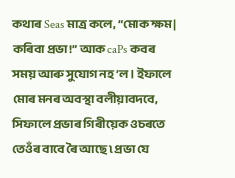কথাৰ Seas মাত্র কলে, “মোক ক্ষম| কৰিবা প্রভা!” আক caPs কবৰ সময় আৰু সুযোগ নহ’ল। ইফালে মোৰ মনৰ অবস্থা বলীয়াবদবে, সিফালে প্রভাৰ গিৰীয়েক ওচৰতে তেওঁৰ বাবে ৰৈ আছে ৷ প্রভা যে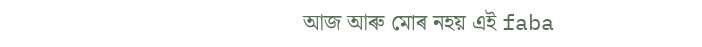আজ আৰু মোৰ নহয় এই faba